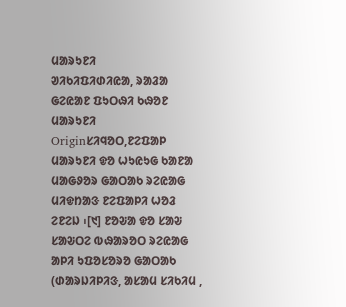ᱢᱟᱨᱩᱱᱤ
ᱣᱤᱠᱤᱯᱤᱰᱤᱭᱟ, ᱨᱟᱲᱟ ᱜᱮᱭᱟᱱ ᱯᱩᱛᱷᱤ ᱠᱷᱚᱱ
ᱢᱟᱨᱩᱱᱤ
Originᱥᱤᱧᱚᱛ,ᱱᱮᱯᱟᱞ
ᱢᱟᱨᱩᱱᱤ ᱫᱚ ᱦᱩᱭᱩᱜ ᱠᱟᱱᱟ ᱢᱟᱜᱽᱚᱨ ᱜᱟᱛᱟᱠ ᱨᱮᱭᱟᱜ ᱢᱤᱫᱴᱟᱝ ᱱᱮᱯᱟᱞᱤ ᱦᱚᱲ ᱮᱱᱮᱡ ᱾[᱑] ᱱᱚᱶᱟ ᱫᱚ ᱥᱟᱶ ᱥᱟᱶᱛᱮ ᱵᱷᱟᱨᱚᱛ ᱨᱮᱭᱟᱜ ᱟᱞᱤ ᱩᱯᱚᱥᱚᱨᱚ ᱜᱟᱛᱟᱠ (ᱰᱟᱨᱡᱤᱞᱤᱝ, ᱟᱥᱟᱢ ᱥᱤᱠᱤᱢ ,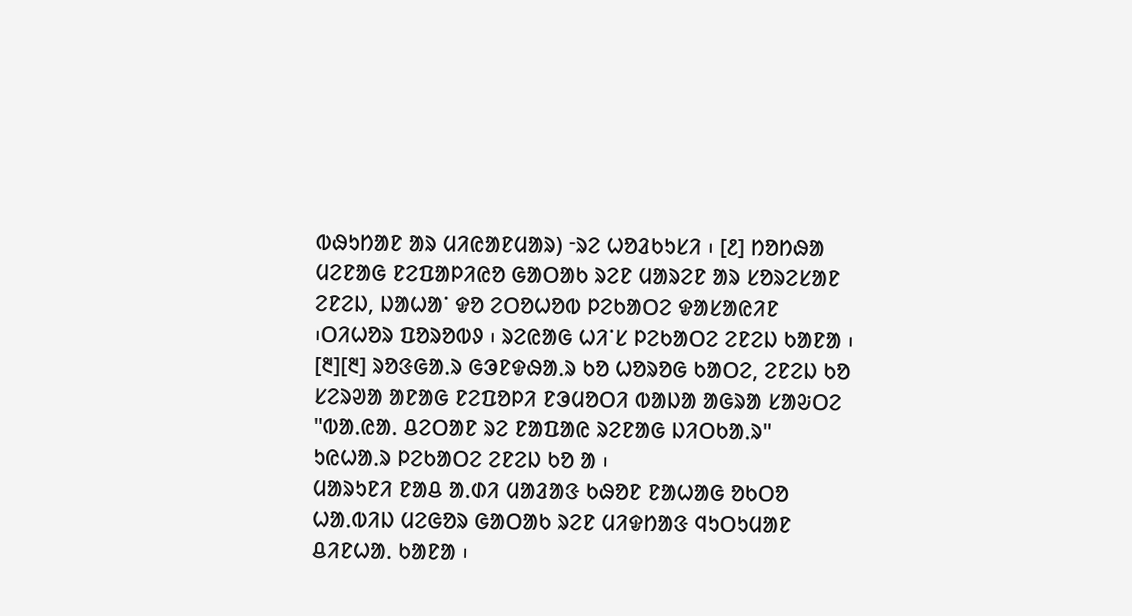ᱵᱷᱩᱴᱟᱱ ᱟᱨ ᱢᱤᱭᱟᱱᱢᱟᱨ) ᱼᱨᱮ ᱦᱚᱲᱠᱩᱥᱤ ᱾ [᱒] ᱴᱚᱴᱷᱟ ᱢᱮᱱᱟᱜ ᱱᱮᱯᱟᱞᱤᱭᱚ ᱜᱟᱛᱟᱠ ᱨᱮᱱ ᱢᱟᱨᱮᱱ ᱟᱨ ᱥᱚᱨᱮᱥᱟᱱ ᱮᱱᱮᱡ, ᱡᱟᱦᱟᱸ ᱫᱚ ᱮᱛᱚᱦᱚᱵ ᱞᱮᱠᱟᱛᱮ ᱫᱟᱥᱟᱭᱤᱱ ᱾ᱛᱤᱦᱚᱨ ᱯᱚᱨᱚᱵᱽ ᱾ ᱨᱮᱭᱟᱜ ᱦᱤᱸᱥ ᱞᱮᱠᱟᱛᱮ ᱮᱱᱮᱡ ᱠᱟᱱᱟ ᱾ [᱓][᱓] ᱨᱚᱝᱜᱟᱹᱨ ᱜᱳᱱᱫᱷᱟᱹᱨ ᱠᱚ ᱦᱚᱨᱚᱜ ᱠᱟᱛᱮ, ᱮᱱᱮᱡ ᱠᱚ ᱥᱮᱨᱣᱟ ᱟᱱᱟᱜ ᱱᱮᱯᱚᱞᱤ ᱱᱳᱢᱚᱛᱤ ᱵᱟᱡᱟ ᱟᱜᱨᱟ ᱥᱟᱶᱛᱮ "ᱵᱟᱹᱭᱟᱹ ᱪᱮᱛᱟᱱ ᱨᱮ ᱱᱟᱯᱟᱭ ᱨᱮᱱᱟᱜ ᱡᱤᱛᱠᱟᱹᱨ" ᱩᱭᱦᱟᱹᱨ ᱞᱮᱠᱟᱛᱮ ᱮᱱᱮᱡ ᱠᱚ ᱟ ᱾
ᱢᱟᱨᱩᱱᱤ ᱱᱟᱪ ᱟᱹᱰᱤ ᱢᱟᱲᱟᱝ ᱠᱷᱚᱱ ᱱᱟᱦᱟᱜ ᱚᱠᱛᱚ ᱦᱟᱹᱵᱤᱡ ᱢᱮᱜᱚᱨ ᱜᱟᱛᱟᱠ ᱨᱮᱱ ᱢᱤᱫᱴᱟᱝ ᱧᱩᱛᱩᱢᱟᱱ ᱪᱤᱱᱦᱟᱹ ᱠᱟᱱᱟ ᱾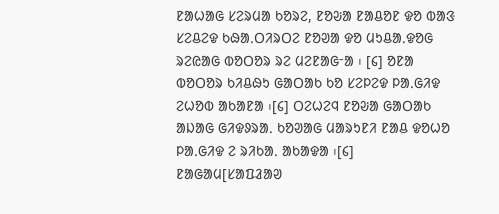ᱱᱟᱦᱟᱜ ᱥᱮᱨᱢᱟ ᱠᱚᱨᱮ, ᱱᱚᱶᱟ ᱱᱟᱪᱚᱱ ᱫᱚ ᱵᱟᱝ ᱥᱮᱪᱮᱫ ᱠᱷᱟᱹᱛᱤᱨᱛᱮ ᱱᱚᱣᱟ ᱫᱚ ᱢᱩᱪᱟᱹᱫᱚᱜ ᱨᱮᱭᱟᱜ ᱵᱚᱛᱚᱨ ᱨᱮ ᱢᱮᱱᱟᱜᱼᱟ ᱾ [᱔] ᱚᱱᱟ ᱵᱚᱛᱚᱨ ᱠᱤᱪᱷᱩ ᱜᱟᱛᱟᱠ ᱠᱚ ᱥᱮᱞᱮᱫ ᱞᱟᱹᱜᱤᱫ ᱮᱦᱚᱵ ᱟᱠᱟᱱᱟ ᱾[᱔] ᱛᱮᱦᱮᱧ ᱱᱚᱶᱟ ᱜᱟᱛᱟᱠ ᱟᱡᱟᱜ ᱜᱤᱫᱽᱨᱟᱹ ᱠᱚᱣᱟᱜ ᱢᱟᱨᱩᱱᱤ ᱱᱟᱪ ᱫᱚᱦᱚ ᱞᱟᱹᱜᱤᱫ ᱮ ᱨᱤᱠᱟᱹ ᱟᱠᱟᱫᱟ ᱾[᱔]
ᱱᱟᱜᱟᱢ[ᱥᱟᱯᱲᱟᱣ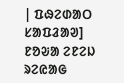| ᱯᱷᱮᱰᱟᱛ ᱥᱟᱯᱲᱟᱣ]
ᱱᱚᱶᱟ ᱮᱱᱮᱡ ᱨᱮᱭᱟᱜ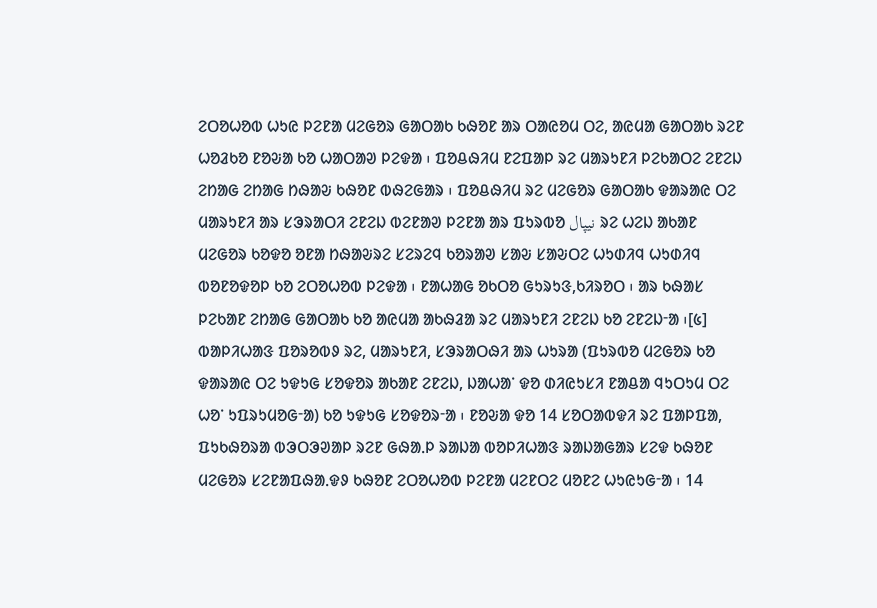ᱮᱛᱚᱦᱚᱵ ᱦᱩᱭ ᱞᱮᱱᱟ ᱢᱮᱜᱚᱨ ᱜᱟᱛᱟᱠ ᱠᱷᱚᱱ ᱟᱨ ᱛᱟᱭᱚᱢ ᱛᱮ, ᱟᱭᱢᱟ ᱜᱟᱛᱟᱠ ᱨᱮᱱ ᱦᱚᱲᱠᱚ ᱱᱚᱶᱟ ᱠᱚ ᱦᱟᱛᱟᱣ ᱞᱮᱫᱟ ᱾ ᱯᱚᱪᱷᱤᱢ ᱱᱮᱯᱟᱞ ᱨᱮ ᱢᱟᱨᱩᱱᱤ ᱞᱮᱠᱟᱛᱮ ᱮᱱᱮᱡ ᱮᱴᱟᱜ ᱮᱴᱟᱜ ᱴᱷᱟᱶ ᱠᱷᱚᱱ ᱵᱷᱮᱜᱟᱨ ᱾ ᱯᱚᱪᱷᱤᱢ ᱨᱮ ᱢᱮᱜᱚᱨ ᱜᱟᱛᱟᱠ ᱫᱟᱨᱟᱭ ᱛᱮ ᱢᱟᱨᱩᱱᱤ ᱟᱨ ᱥᱳᱨᱟᱛᱤ ᱮᱱᱮᱡ ᱵᱮᱱᱟᱣ ᱞᱮᱱᱟ ᱟᱨ ᱯᱩᱨᱵᱚ نیپال ᱨᱮ ᱦᱮᱡ ᱟᱠᱟᱱ ᱢᱮᱜᱚᱨ ᱠᱚᱫᱚ ᱚᱱᱟ ᱴᱷᱟᱶᱨᱮ ᱥᱮᱨᱮᱧ ᱠᱚᱨᱟᱣ ᱥᱟᱶ ᱥᱟᱶᱛᱮ ᱦᱩᱰᱤᱧ ᱦᱩᱰᱤᱧ ᱵᱚᱱᱚᱫᱚᱞ ᱠᱚ ᱮᱛᱚᱦᱚᱵ ᱞᱮᱫᱟ ᱾ ᱱᱟᱦᱟᱜ ᱚᱠᱛᱚ ᱜᱩᱨᱩᱝ,ᱠᱤᱨᱚᱛ ᱾ ᱟᱨ ᱠᱷᱟᱥ ᱞᱮᱠᱟᱱ ᱮᱴᱟᱜ ᱜᱟᱛᱟᱠ ᱠᱚ ᱟᱭᱢᱟ ᱟᱠᱷᱲᱟ ᱨᱮ ᱢᱟᱨᱩᱱᱤ ᱮᱱᱮᱡ ᱠᱚ ᱮᱱᱮᱡᱼᱟ ᱾[᱕]
ᱵᱟᱞᱤᱦᱟᱝ ᱯᱚᱨᱚᱵᱽ ᱨᱮ, ᱢᱟᱨᱩᱱᱤ, ᱥᱳᱨᱟᱛᱷᱤ ᱟᱨ ᱦᱩᱨᱟ (ᱯᱩᱨᱵᱚ ᱢᱮᱜᱚᱨ ᱠᱚ ᱫᱟᱨᱟᱭ ᱛᱮ ᱩᱫᱩᱜ ᱥᱚᱫᱚᱨ ᱟᱠᱟᱱ ᱮᱱᱮᱡ, ᱡᱟᱦᱟᱸ ᱫᱚ ᱰᱤᱭᱩᱥᱤ ᱱᱟᱪᱟ ᱧᱩᱛᱩᱢ ᱛᱮ ᱦᱚᱸ ᱩᱯᱨᱩᱢᱚᱜᱼᱟ) ᱠᱚ ᱩᱫᱩᱜ ᱥᱚᱫᱚᱨᱼᱟ ᱾ ᱱᱚᱶᱟ ᱫᱚ 14 ᱥᱚᱛᱟᱵᱫᱤ ᱨᱮ ᱯᱟᱞᱯᱟ, ᱯᱩᱠᱷᱚᱨᱟ ᱵᱳᱛᱳᱣᱟᱞ ᱨᱮᱱ ᱜᱷᱟᱹᱞ ᱨᱟᱡᱟ ᱵᱚᱞᱤᱦᱟᱝ ᱨᱟᱡᱟᱜᱟᱨ ᱥᱮᱫ ᱠᱷᱚᱱ ᱢᱮᱜᱚᱨ ᱥᱮᱱᱟᱯᱷᱟᱹᱫᱽ ᱠᱷᱚᱱ ᱮᱛᱚᱦᱚᱵ ᱞᱮᱱᱟ ᱢᱮᱱᱛᱮ ᱢᱚᱱᱮ ᱦᱩᱭᱩᱜᱼᱟ ᱾ 14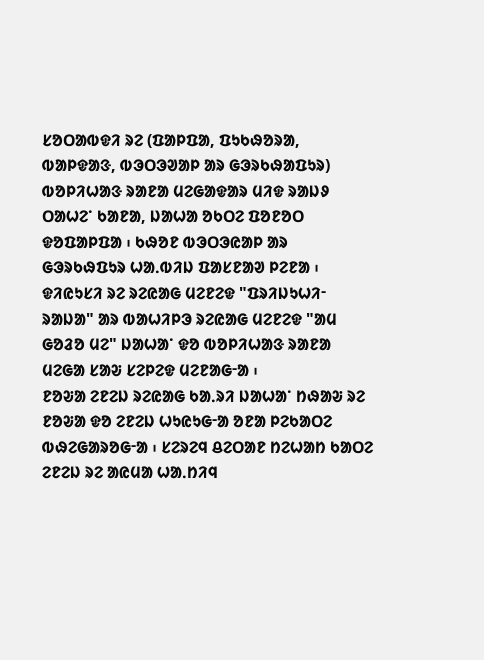ᱥᱚᱛᱟᱵᱫᱤ ᱨᱮ (ᱯᱟᱞᱯᱟ, ᱯᱩᱠᱷᱚᱨᱟ, ᱵᱟᱞᱫᱟᱝ, ᱵᱳᱛᱳᱣᱟᱞ ᱟᱨ ᱜᱳᱨᱠᱷᱟᱯᱩᱨ) ᱵᱚᱞᱤᱦᱟᱝ ᱨᱟᱱᱟ ᱢᱮᱜᱟᱫᱟᱨ ᱢᱤᱫ ᱨᱟᱡᱽ ᱛᱟᱦᱮᱸ ᱠᱟᱱᱟ, ᱡᱟᱦᱟ ᱚᱠᱛᱮ ᱯᱚᱱᱚᱛ ᱫᱚᱯᱟᱞᱯᱟ ᱾ ᱠᱷᱚᱱ ᱵᱳᱛᱳᱭᱟᱞ ᱟᱨ ᱜᱳᱨᱠᱷᱯᱩᱨ ᱦᱟᱹᱵᱤᱡ ᱯᱟᱥᱱᱟᱣ ᱞᱮᱱᱟ ᱾ ᱫᱤᱭᱩᱥᱤ ᱨᱮ ᱨᱮᱭᱟᱜ ᱢᱮᱱᱮᱫ "ᱯᱨᱤᱡᱩᱦᱤᱼ ᱨᱟᱡᱟ" ᱟᱨ ᱵᱟᱦᱤᱞᱳ ᱨᱮᱭᱟᱜ ᱢᱮᱱᱮᱫ "ᱟᱢ ᱜᱚᱲᱚ ᱢᱮ" ᱡᱟᱦᱟᱸ ᱫᱚ ᱵᱚᱞᱤᱦᱟᱝ ᱨᱟᱱᱟ ᱢᱮᱜᱟ ᱥᱟᱶ ᱥᱮᱞᱮᱫ ᱢᱮᱱᱟᱜᱼᱟ ᱾
ᱱᱚᱶᱟ ᱮᱱᱮᱡ ᱨᱮᱭᱟᱜ ᱠᱟᱹᱨᱤ ᱡᱟᱦᱟᱸ ᱴᱷᱟᱶ ᱨᱮ ᱱᱚᱶᱟ ᱫᱚ ᱮᱱᱮᱡ ᱦᱩᱭᱩᱜᱼᱟ ᱚᱱᱟ ᱞᱮᱠᱟᱛᱮ ᱵᱷᱮᱜᱟᱨᱚᱜᱼᱟ ᱾ ᱥᱮᱨᱮᱧ ᱪᱮᱛᱟᱱ ᱴᱮᱦᱟᱴ ᱠᱟᱛᱮ ᱮᱱᱮᱡ ᱨᱮ ᱟᱭᱢᱟ ᱦᱟᱹᱴᱤᱧ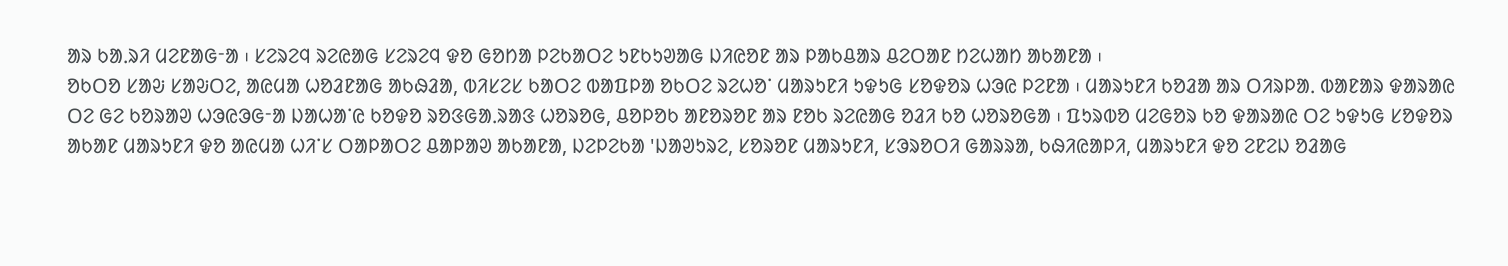ᱟᱨ ᱠᱟᱹᱨᱤ ᱢᱮᱱᱟᱜᱼᱟ ᱾ ᱥᱮᱨᱮᱧ ᱨᱮᱭᱟᱜ ᱥᱮᱨᱮᱧ ᱫᱚ ᱜᱚᱴᱟ ᱞᱮᱠᱟᱛᱮ ᱩᱱᱠᱩᱣᱟᱜ ᱡᱤᱭᱚᱱ ᱟᱨ ᱞᱟᱠᱪᱟᱨ ᱪᱮᱛᱟᱱ ᱴᱮᱦᱟᱴ ᱟᱠᱟᱱᱟ ᱾
ᱚᱠᱛᱚ ᱥᱟᱶ ᱥᱟᱶᱛᱮ, ᱟᱭᱢᱟ ᱦᱚᱲᱱᱟᱜ ᱟᱠᱷᱲᱟ, ᱵᱤᱥᱮᱥ ᱠᱟᱛᱮ ᱵᱟᱯᱞᱟ ᱚᱠᱛᱮ ᱨᱮᱦᱚᱸ ᱢᱟᱨᱩᱱᱤ ᱩᱫᱩᱜ ᱥᱚᱫᱚᱨ ᱦᱳᱭ ᱞᱮᱱᱟ ᱾ ᱢᱟᱨᱩᱱᱤ ᱠᱚᱲᱟ ᱟᱨ ᱛᱤᱨᱞᱟᱹ ᱵᱟᱱᱟᱨ ᱫᱟᱨᱟᱭ ᱛᱮ ᱜᱮ ᱠᱚᱨᱟᱣ ᱦᱳᱭᱳᱜᱼᱟ ᱡᱟᱦᱟᱸᱭ ᱠᱚᱫᱚ ᱨᱚᱝᱜᱟᱹᱨᱟᱝ ᱦᱚᱨᱚᱜ, ᱪᱚᱞᱚᱠ ᱟᱱᱚᱨᱚᱱ ᱟᱨ ᱱᱚᱠ ᱨᱮᱭᱟᱜ ᱚᱲᱤ ᱠᱚ ᱦᱚᱨᱚᱜᱟ ᱾ ᱯᱩᱨᱵᱚ ᱢᱮᱜᱚᱨ ᱠᱚ ᱫᱟᱨᱟᱭ ᱛᱮ ᱩᱫᱩᱜ ᱥᱚᱫᱚᱨ ᱟᱠᱟᱱ ᱢᱟᱨᱩᱱᱤ ᱫᱚ ᱟᱭᱢᱟ ᱦᱤᱸᱥ ᱛᱟᱞᱟᱛᱮ ᱪᱟᱞᱟᱣ ᱟᱠᱟᱱᱟ, ᱡᱮᱞᱮᱠᱟ 'ᱡᱟᱣᱩᱨᱮ, ᱥᱚᱨᱚᱱ ᱢᱟᱨᱩᱱᱤ, ᱥᱳᱨᱚᱛᱤ ᱜᱟᱨᱨᱟ, ᱠᱷᱤᱭᱟᱞᱤ, ᱢᱟᱨᱩᱱᱤ ᱫᱚ ᱮᱱᱮᱡ ᱚᱲᱟᱜ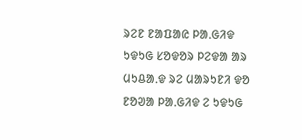ᱨᱮᱱ ᱱᱟᱯᱟᱭ ᱞᱟᱹᱜᱤᱫ ᱩᱫᱩᱜ ᱥᱚᱫᱚᱨ ᱞᱮᱫᱟ ᱟᱨ ᱢᱩᱪᱟᱹᱫ ᱨᱮ ᱢᱟᱨᱩᱱᱤ ᱫᱚ ᱱᱚᱣᱟ ᱞᱟᱹᱜᱤᱫ ᱮ ᱩᱫᱩᱜ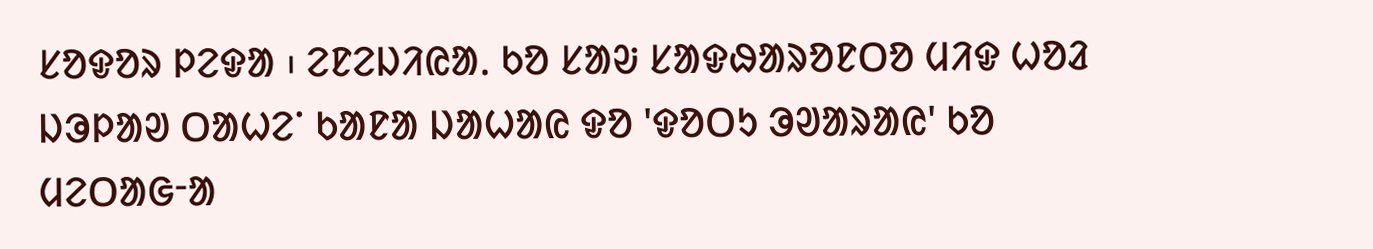ᱥᱚᱫᱚᱨ ᱞᱮᱫᱟ ᱾ ᱮᱱᱮᱡᱤᱭᱟᱹ ᱠᱚ ᱥᱟᱶ ᱥᱟᱫᱷᱟᱨᱚᱱᱛᱚ ᱢᱤᱫ ᱦᱚᱲ ᱡᱳᱞᱟᱣ ᱛᱟᱦᱮᱸ ᱠᱟᱱᱟ ᱡᱟᱦᱟᱭ ᱫᱚ 'ᱫᱚᱛᱩ ᱳᱣᱟᱨᱟᱭ' ᱠᱚ ᱢᱮᱛᱟᱜᱼᱟ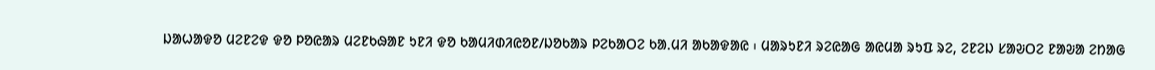ᱡᱟᱦᱟᱫᱚ ᱢᱮᱱᱮᱫ ᱫᱚ ᱞᱚᱭᱟᱨ ᱢᱮᱱᱠᱷᱟᱱ ᱩᱱᱤ ᱫᱚ ᱠᱟᱢᱤᱰᱤᱭᱚᱱ/ᱡᱚᱠᱟᱨ ᱞᱮᱠᱟᱛᱮ ᱠᱟᱹᱢᱤ ᱟᱠᱟᱫᱟᱭ ᱾ ᱢᱟᱨᱩᱱᱤ ᱨᱮᱭᱟᱜ ᱟᱭᱢᱟ ᱨᱩᱯ ᱨᱮ, ᱮᱱᱮᱡ ᱥᱟᱶᱛᱮ ᱱᱟᱶᱟ ᱮᱴᱟᱜ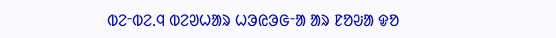ᱵᱮᱼᱵᱮᱹᱧ ᱵᱮᱣᱦᱟᱨ ᱦᱳᱭᱳᱜᱼᱟ ᱟᱨ ᱱᱚᱶᱟ ᱫᱚ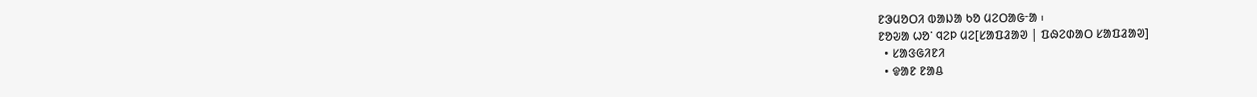ᱱᱳᱢᱚᱛᱤ ᱵᱟᱡᱟ ᱠᱚ ᱢᱮᱛᱟᱜᱼᱟ ᱾
ᱱᱚᱶᱟ ᱦᱚᱸ ᱧᱮᱞ ᱢᱮ[ᱥᱟᱯᱲᱟᱣ | ᱯᱷᱮᱰᱟᱛ ᱥᱟᱯᱲᱟᱣ]
  • ᱥᱟᱝᱜᱤᱱᱤ
  • ᱫᱟᱱ ᱱᱟᱪ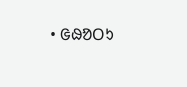• ᱜᱷᱚᱛᱩ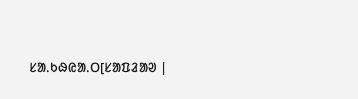ᱥᱟᱹᱠᱷᱭᱟᱹᱛ[ᱥᱟᱯᱲᱟᱣ |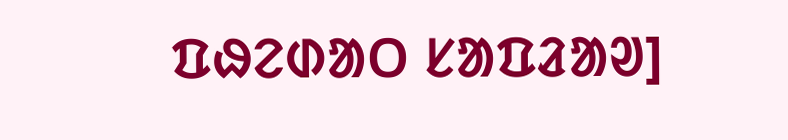ᱯᱷᱮᱰᱟᱛ ᱥᱟᱯᱲᱟᱣ]